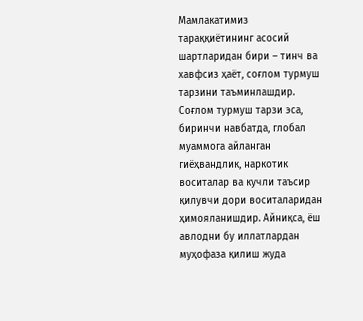Мамлакатимиз тараққиётининг асосий шартларидан бири – тинч ва хавфсиз ҳаёт, соғлом турмуш тарзини таъминлашдир. Соғлом турмуш тарзи эса, биринчи навбатда, глобал муаммога айланган гиёҳвандлик, наркотик воситалар ва кучли таъсир қилувчи дори воситаларидан ҳимояланишдир. Айниқса, ёш авлодни бу иллатлардан муҳофаза қилиш жуда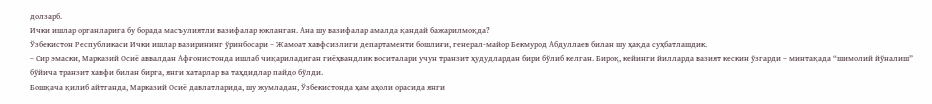долзарб.
Ички ишлар органларига бу борада масъулиятли вазифалар юкланган. Ана шу вазифалар амалда қандай бажарилмоқда?
Ўзбекистон Республикаси Ички ишлар вазирининг ўринбосари – Жамоат хавфсизлиги департаменти бошлиғи, генерал-майор Бекмурод Абдуллаев билан шу ҳақда суҳбатлашдик.
– Сир эмаски, Марказий Осиё аввалдан Афғонистонда ишлаб чиқариладиган гиёҳвандлик воситалари учун транзит ҳудудлардан бири бўлиб келган. Бироқ, кейинги йилларда вазият кескин ўзгарди – минтақада “шимолий йўналиш” бўйича транзит хавфи билан бирга, янги хатарлар ва таҳдидлар пайдо бўлди.
Бошқача қилиб айтганда, Марказий Осиё давлатларида, шу жумладан, Ўзбекистонда ҳам аҳоли орасида янги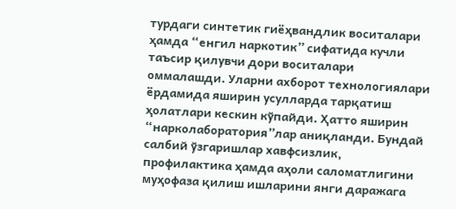турдаги синтетик гиёҳвандлик воситалари ҳамда “енгил наркотик” сифатида кучли таъсир қилувчи дори воситалари оммалашди. Уларни ахборот технологиялари ёрдамида яширин усулларда тарқатиш ҳолатлари кескин кўпайди. Ҳатто яширин “нарколаборатория”лар аниқланди. Бундай салбий ўзгаришлар хавфсизлик, профилактика ҳамда аҳоли саломатлигини муҳофаза қилиш ишларини янги даражага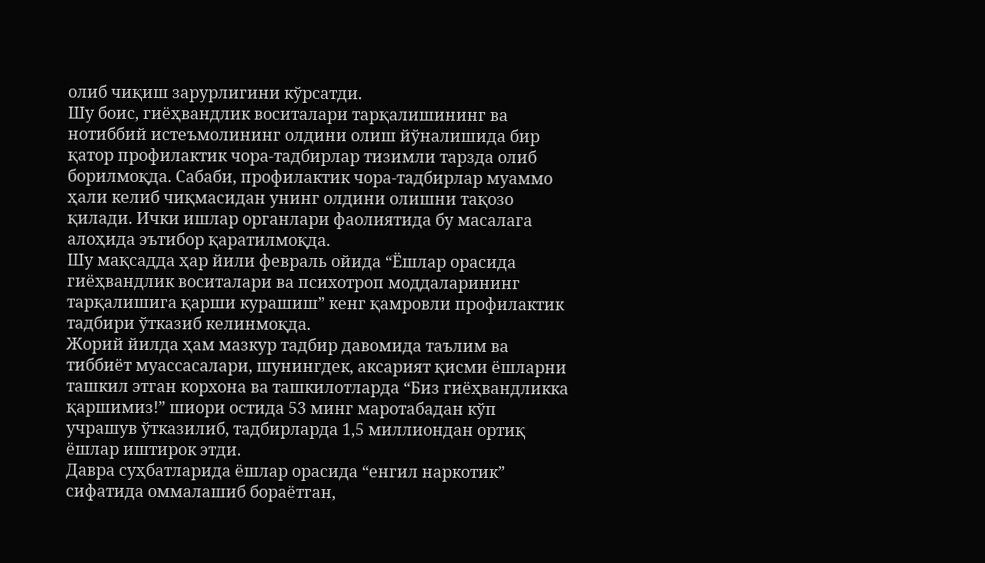олиб чиқиш зарурлигини кўрсатди.
Шу боис, гиёҳвандлик воситалари тарқалишининг ва нотиббий истеъмолининг олдини олиш йўналишида бир қатор профилактик чора-тадбирлар тизимли тарзда олиб борилмоқда. Сабаби, профилактик чора-тадбирлар муаммо ҳали келиб чиқмасидан унинг олдини олишни тақозо қилади. Ички ишлар органлари фаолиятида бу масалага алоҳида эътибор қаратилмоқда.
Шу мақсадда ҳар йили февраль ойида “Ёшлар орасида гиёҳвандлик воситалари ва психотроп моддаларининг тарқалишига қарши курашиш” кенг қамровли профилактик тадбири ўтказиб келинмоқда.
Жорий йилда ҳам мазкур тадбир давомида таълим ва тиббиёт муассасалари, шунингдек, аксарият қисми ёшларни ташкил этган корхона ва ташкилотларда “Биз гиёҳвандликка қаршимиз!” шиори остида 53 минг маротабадан кўп учрашув ўтказилиб, тадбирларда 1,5 миллиондан ортиқ ёшлар иштирок этди.
Давра суҳбатларида ёшлар орасида “енгил наркотик” сифатида оммалашиб бораётган,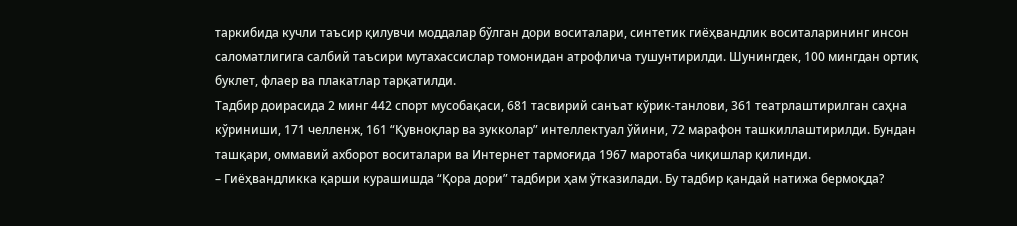таркибида кучли таъсир қилувчи моддалар бўлган дори воситалари, синтетик гиёҳвандлик воситаларининг инсон саломатлигига салбий таъсири мутахассислар томонидан атрофлича тушунтирилди. Шунингдек, 100 мингдан ортиқ буклет, флаер ва плакатлар тарқатилди.
Тадбир доирасида 2 минг 442 спорт мусобақаси, 681 тасвирий санъат кўрик-танлови, 361 театрлаштирилган саҳна кўриниши, 171 челленж, 161 “Қувноқлар ва зукколар” интеллектуал ўйини, 72 марафон ташкиллаштирилди. Бундан ташқари, оммавий ахборот воситалари ва Интернет тармоғида 1967 маротаба чиқишлар қилинди.
– Гиёҳвандликка қарши курашишда “Қора дори” тадбири ҳам ўтказилади. Бу тадбир қандай натижа бермоқда?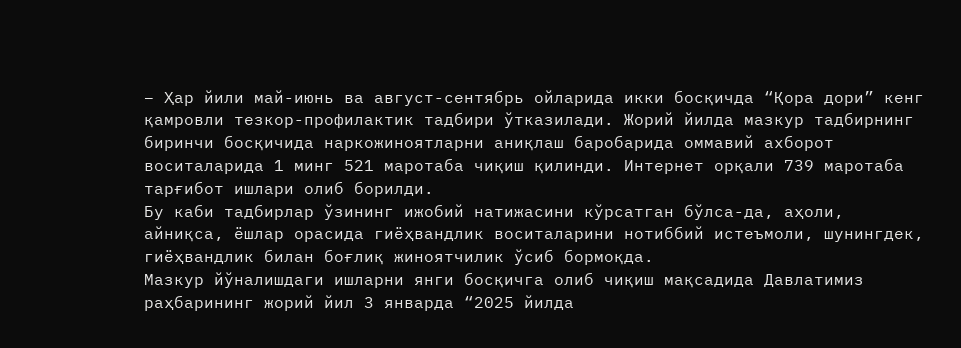– Ҳар йили май-июнь ва август-сентябрь ойларида икки босқичда “Қора дори” кенг қамровли тезкор-профилактик тадбири ўтказилади. Жорий йилда мазкур тадбирнинг биринчи босқичида наркожиноятларни аниқлаш баробарида оммавий ахборот воситаларида 1 минг 521 маротаба чиқиш қилинди. Интернет орқали 739 маротаба тарғибот ишлари олиб борилди.
Бу каби тадбирлар ўзининг ижобий натижасини кўрсатган бўлса-да, аҳоли, айниқса, ёшлар орасида гиёҳвандлик воситаларини нотиббий истеъмоли, шунингдек, гиёҳвандлик билан боғлиқ жиноятчилик ўсиб бормоқда.
Мазкур йўналишдаги ишларни янги босқичга олиб чиқиш мақсадида Давлатимиз раҳбарининг жорий йил 3 январда “2025 йилда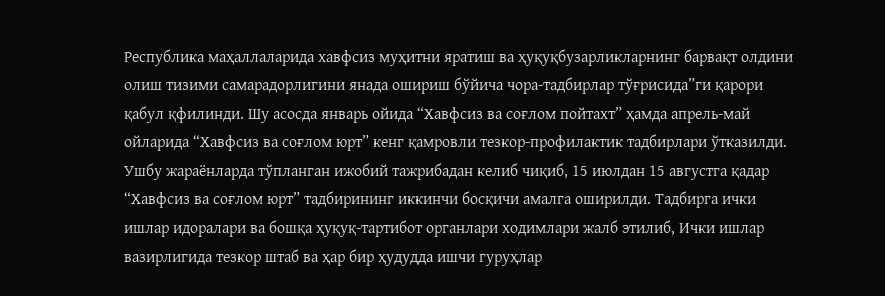Республика маҳаллаларида хавфсиз муҳитни яратиш ва ҳуқуқбузарликларнинг барвақт олдини олиш тизими самарадорлигини янада ошириш бўйича чора-тадбирлар тўғрисида”ги қарори қабул қфилинди. Шу асосда январь ойида “Хавфсиз ва соғлом пойтахт” ҳамда апрель-май ойларида “Хавфсиз ва соғлом юрт” кенг қамровли тезкор-профилактик тадбирлари ўтказилди.
Ушбу жараёнларда тўпланган ижобий тажрибадан келиб чиқиб, 15 июлдан 15 августга қадар “Хавфсиз ва соғлом юрт” тадбирининг иккинчи босқичи амалга оширилди. Тадбирга ички ишлар идоралари ва бошқа ҳуқуқ-тартибот органлари ходимлари жалб этилиб, Ички ишлар вазирлигида тезкор штаб ва ҳар бир ҳудудда ишчи гуруҳлар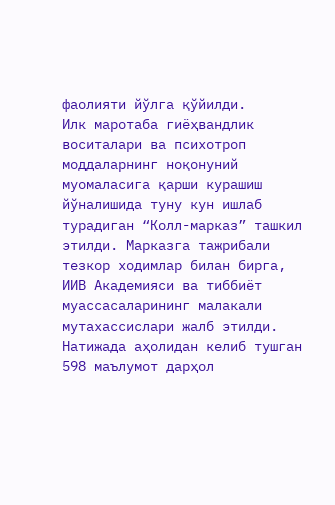фаолияти йўлга қўйилди.
Илк маротаба гиёҳвандлик воситалари ва психотроп моддаларнинг ноқонуний муомаласига қарши курашиш йўналишида туну кун ишлаб турадиган “Колл-марказ” ташкил этилди. Марказга тажрибали тезкор ходимлар билан бирга, ИИВ Академияси ва тиббиёт муассасаларининг малакали мутахассислари жалб этилди. Натижада аҳолидан келиб тушган 598 маълумот дарҳол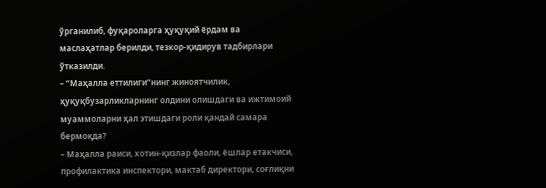ўрганилиб, фуқароларга ҳуқуқий ёрдам ва маслаҳатлар берилди, тезкор-қидирув тадбирлари ўтказилди.
– “Маҳалла еттилиги”нинг жиноятчилик, ҳуқуқбузарликларнинг олдини олишдаги ва ижтимоий муаммоларни ҳал этишдаги роли қандай самара бермоқда?
– Маҳалла раиси, хотин-қизлар фаоли, ёшлар етакчиси, профилактика инспектори, мактаб директори, соғлиқни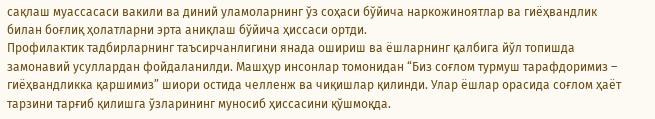сақлаш муассасаси вакили ва диний уламоларнинг ўз соҳаси бўйича наркожиноятлар ва гиёҳвандлик билан боғлиқ ҳолатларни эрта аниқлаш бўйича ҳиссаси ортди.
Профилактик тадбирларнинг таъсирчанлигини янада ошириш ва ёшларнинг қалбига йўл топишда замонавий усуллардан фойдаланилди. Машҳур инсонлар томонидан “Биз соғлом турмуш тарафдоримиз – гиёҳвандликка қаршимиз” шиори остида челленж ва чиқишлар қилинди. Улар ёшлар орасида соғлом ҳаёт тарзини тарғиб қилишга ўзларининг муносиб ҳиссасини қўшмоқда.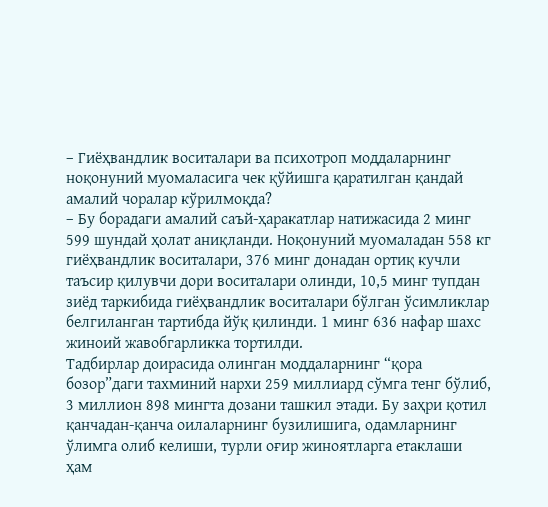– Гиёҳвандлик воситалари ва психотроп моддаларнинг ноқонуний муомаласига чек қўйишга қаратилган қандай амалий чоралар кўрилмоқда?
– Бу борадаги амалий саъй-ҳаракатлар натижасида 2 минг 599 шундай ҳолат аниқланди. Ноқонуний муомаладан 558 кг гиёҳвандлик воситалари, 376 минг донадан ортиқ кучли таъсир қилувчи дори воситалари олинди, 10,5 минг тупдан зиёд таркибида гиёҳвандлик воситалари бўлган ўсимликлар белгиланган тартибда йўқ қилинди. 1 минг 636 нафар шахс жиноий жавобгарликка тортилди.
Тадбирлар доирасида олинган моддаларнинг “қора бозор”даги тахминий нархи 259 миллиард сўмга тенг бўлиб, 3 миллион 898 мингта дозани ташкил этади. Бу заҳри қотил қанчадан-қанча оилаларнинг бузилишига, одамларнинг ўлимга олиб келиши, турли оғир жиноятларга етаклаши ҳам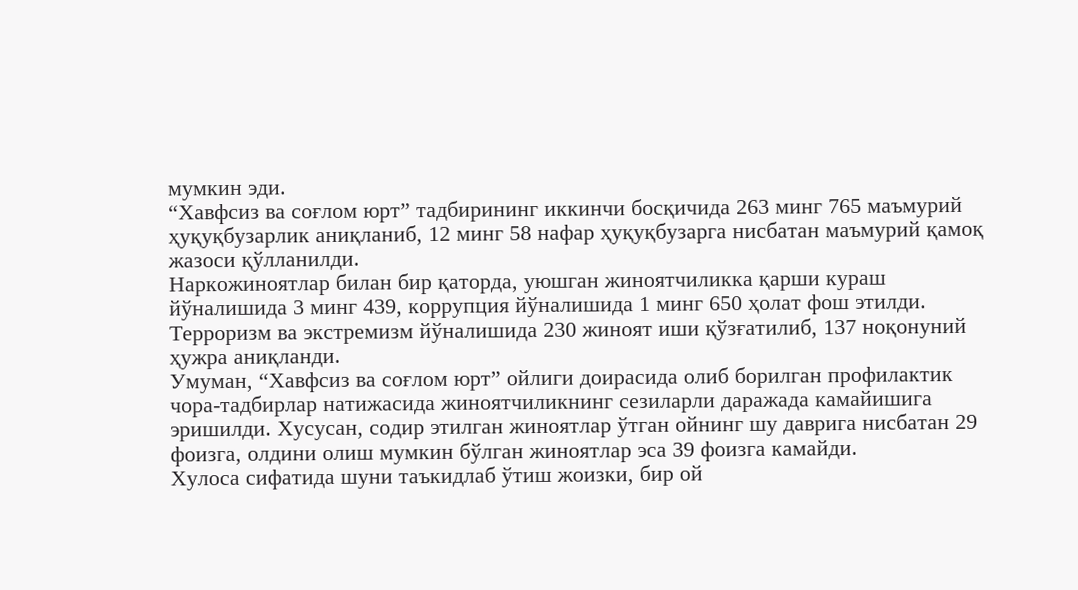мумкин эди.
“Хавфсиз ва соғлом юрт” тадбирининг иккинчи босқичида 263 минг 765 маъмурий ҳуқуқбузарлик аниқланиб, 12 минг 58 нафар ҳуқуқбузарга нисбатан маъмурий қамоқ жазоси қўлланилди.
Наркожиноятлар билан бир қаторда, уюшган жиноятчиликка қарши кураш йўналишида 3 минг 439, коррупция йўналишида 1 минг 650 ҳолат фош этилди. Терроризм ва экстремизм йўналишида 230 жиноят иши қўзғатилиб, 137 ноқонуний ҳужра аниқланди.
Умуман, “Хавфсиз ва соғлом юрт” ойлиги доирасида олиб борилган профилактик чора-тадбирлар натижасида жиноятчиликнинг сезиларли даражада камайишига эришилди. Хусусан, содир этилган жиноятлар ўтган ойнинг шу даврига нисбатан 29 фоизга, олдини олиш мумкин бўлган жиноятлар эса 39 фоизга камайди.
Хулоса сифатида шуни таъкидлаб ўтиш жоизки, бир ой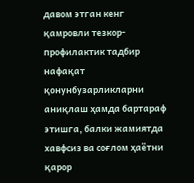давом этган кенг қамровли тезкор-профилактик тадбир нафақат қонунбузарликларни аниқлаш ҳамда бартараф этишга, балки жамиятда хавфсиз ва соғлом ҳаётни қарор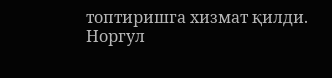топтиришга хизмат қилди.
Норгул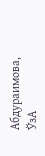Абдураимова, ЎзА